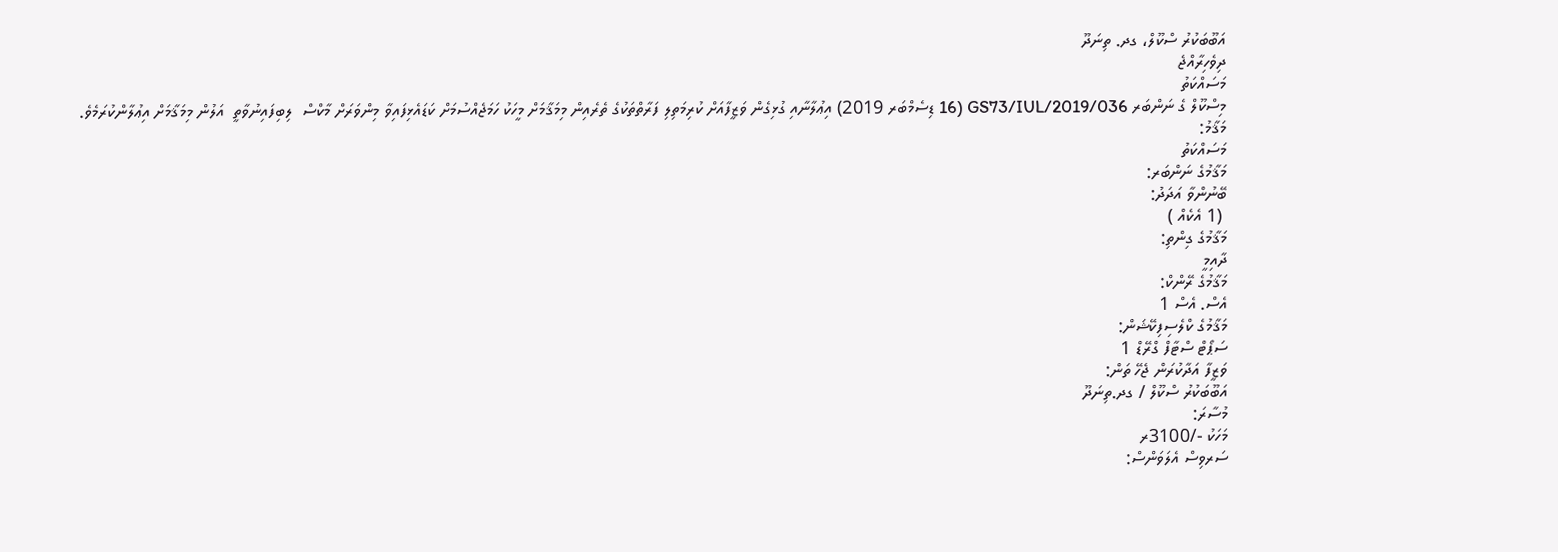އަބޫބަކުރު ސްކޫލް، ގދ. ތިނަދޫ
ދިވެހިރާއްޖެ
މަސައްކަތު
މިސްކޫލް ގެ ނަންބަރ GS73/IUL/2019/036 (16 ޑިސެމްބަރ 2019) އިޢުލާނާއި ގުޅިގެން ވަޒީފާއަށް ކުރިމަތިލި ފަރާތްތަކުގެ ތެރެއިން މިމަޤާމަށް މީހަކު ހަމަޖެއްސުމަށް ކަޑައެޅިފައިވާ މިންވަރަށް މާކްސް  ލިބިފައިނުވާތީ  އަލުން މިމަޤާމަށް އިޢުލާންކުރަމެވެ.
މަޤާމު:
މަސައްކަތު
މަޤާމުގެ ނަންބަރ:
ބޭނުންވާ އަދަދު:
 (1 އެކެއް )
މަޤާމުގެ ގިންތި:
ދާއިމީ
މަޤާމުގެ ރޭންކް:
އެސް. އެސް 1
މަޤާމުގެ ކްލެސިފިކޭޝަން:
ސަޕޯޓް ސްޓާފް ގްރޭޑް 1
ވަޒީފާ އަދާކުރަން ޖެހޭ ތަން:
އަބޫބަކުރު ސްކޫލް / ގދ.ތިނަދޫ
މުސާރަ:
މަހަކު -/3100ރ
ސަރވިސް އެލަވަންސް: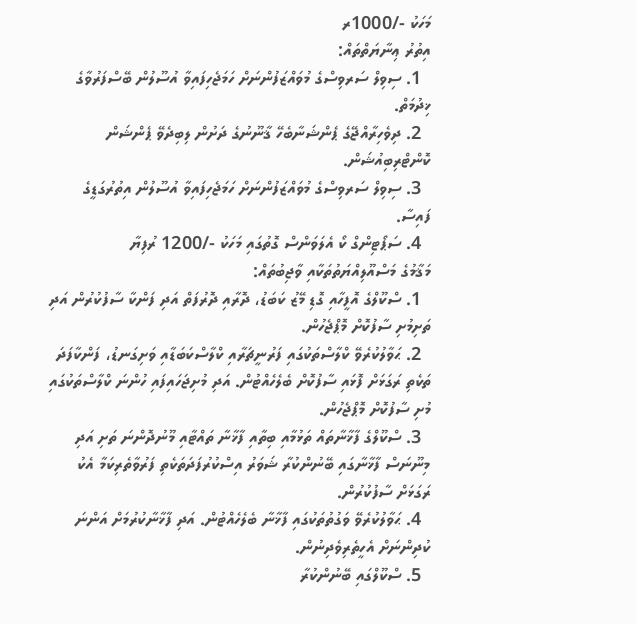މަހަކު -/1000ރ
އިތުރު ޢިނާޔަތްތައް:
  1. ސިވިލް ސަރވިސްގެ މުވައްޒަފުންނަށް ހަމަޖެހިފައިވާ އުސޫލުން ބޭސްފަރުވާގެ ޚިދުމަތް.
  2. ދިވެހިރާއްޖޭގެ ޕެންޝަނާބެހޭ ޤާނޫނުގެ ދަށުން ލިބިދެވޭ ޕެންޝަން ކޮންޓްރިބިއުޝަން.
  3. ސިވިލް ސަރވިސްގެ މުވައްޒަފުންނަށް ހަމަޖެހިފައިވާ އުސޫލުން އިތުރުގަޑީގެ ފައިސާ.
  4. ސަޕޯޓިންގް ކޯ އެލަވަންސް ގޮތުގައި މަހަކު -/1200 ރުފިޔާ
މަޤާމުގެ މަސްއޫލިއްޔަތުތަކާއި ވާޖިބުތައް:
  1. ސްކޫލްގެ އޮފީހާއި ގޮޑި މޭޒު ކަބަޑު، ދޮރާއި ދޮރުފަތް އަދި ފަންކާ ސާފުކުރުން އަދި ތަށިމުށި ސާފުކޮށް މޮޕްޖެހުން.
  2. ޙަވާލުކުރެވޭ ކްލާސްތަކުގައި ފަރުނީޗަރާއި ކްލާސްކަބަޑާއި ވަށިގަނޑު، ފަންކާފަދަ ތަކެތި ރަގަޅަށް ފޮޅައި ސާފުކޮށް ބެލެހެއްޓުން. އަދި މުށިޖަހައިފައި ހުންނަ ކްލާސްތަކުގައި މުށި ސާފުކޮށް މޮޕްޖެހުން.
  3. ސްކޫލްގެ ފާޚާނާތައް ތަޅުމާއި ބިތާއި ފާޚާނާ ތައްޓާއި މޫނުދޮންނަ ތަށި އަދި މިނޫނަސް ފާޚާނާގައި ބޭނުންކުރާ ޝަވަރު އިސްކުރުފަދަތަކެތި ފަރުވާތެރިކަމާ އެކު ރަގަޅަށް ސާފުކުރުން.
  4. ޙަވާލުކުރެވޭ ވަގުތުތަކުގައި ފާޚާނާ ބެލެހެއްޓުން. އަދި ފާޚާނާކުރުމަށް އަންނަ ކުދިންނަށް އެހީތެރިވެދިނުން.
  5. ސްކޫލްގައި ބޭނުންކުރާ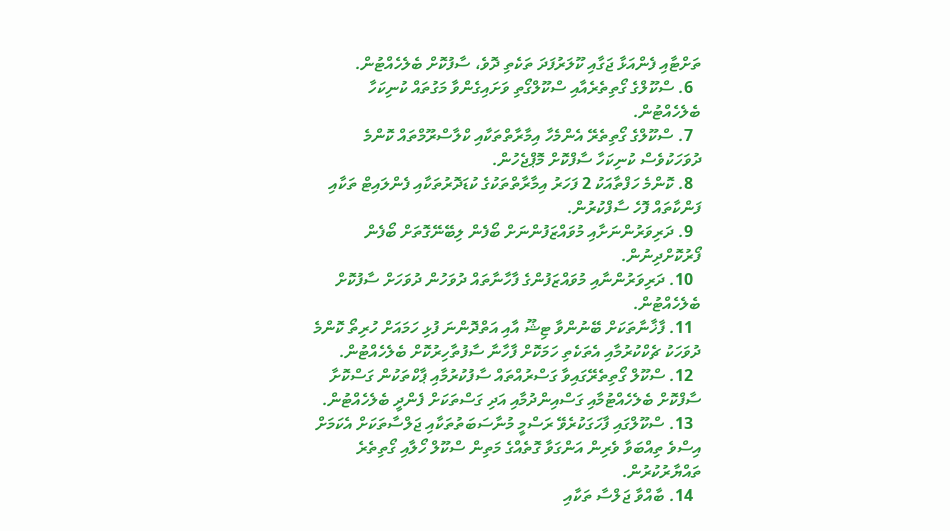ތަށްޓާއި ފެންއަޅާ ޖަގާއި ކޫލަރުފަދަ ތަކެތި ދޮވެ، ސާފުކޮށް ބެލެހެއްޓުން.
  6. ސްކޫލްގެ ގޯތިތެރެއާއި ސްކޫލްގޯތި ވަށައިގެންވާ މަގުތައް ކުނިކަހާ ބެލެހެއްޓުން.
  7. ސްކޫލްގެ ގޯތިތެރޭ އެންމެހާ އިމާރާތްތަކާއި ކްލާސްރޫމްތައް ކޮންމެ ދުވަހަކުވެސް ކުނިކަހާ ސާފްކޮށް މޮޕްޖެހުން.
  8. ކޮންމެ ހަފްތާއަކު 2 ފަހަރު އިމާރާތްތަކުގެ ކުޑަދޮރުތަކާއި ފެންލައިޓް ތަކާއި ފަންކާތައް ފޮހެ ސާފްކުރުން.
  9. ދަރިވަރުންނަށާއި މުވައްޒަފުންނަށް ބޯފެން ލިބޭނޭގޮތަށް ބޯފެން ފޯރުކޮށްދިނުން.
  10. ދަރިވަރުންނާއި މުވައްޒަފުންގެ ފާހާނާތައް ދުވަހުން ދުވަހަށް ސާފުކޮށް ބެލެހެއްޓުން.
  11. ފާޚާނާތަކަށް ބޭނުންވާ ޓިޝޫ އާއި އަތްދޮންނަ ފުޅި ހަމައަށް ހުރިތޯ ކޮންމެ ދުވަހަކު ޗެކްކުރުމާއި އެތަކެތި ހަމަކޮށް ފާހާނާ ސާފުތާހިރުކޮށް ބެލެހެއްޓުން.
  12. ސްކޫލް ގޯތިތެރޭގައިވާ ގަސްރުއްތައް ސާފުކުރުމާއި ޕާކްތަކުން ގަސްކޮށާ ސާފްކޮށް ބެލެހެއްޓުމާއި ގަސްއިންދުމާއި އަދި ގަސްތަކަށް ފެންދީ ބެލެހެއްޓުން.
  13. ސްކޫލްގައި ފާހަގަކުރެވޭ ރަސްމީ މުނާސަބަތުތަކާއި ޖަލްސާތަކަށް އެކަމަށް އިސްވެ ތިއްބަވާ ވެރިން އަންގަވާ ގޮތެއްގެ މަތިން ސްކޫލް ހޯލާއި ގޯތިތެރެ ތައްޔާރުކުރުން.
  14. ބާއްވާ ޖަލްސާ ތަކާއި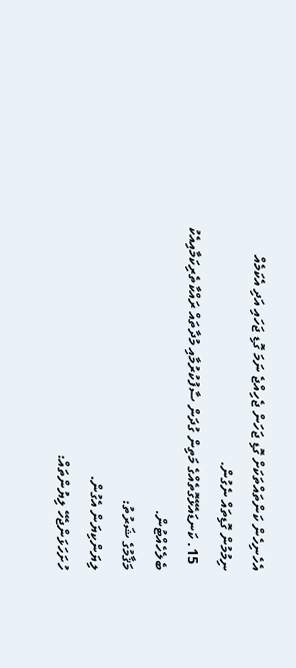އެހެނިހެން ކަންތައްތަކަށް ގޮޑި ޖަހަން ޖެހިއްޖެ ނަމަ ގޮޑި ޖަހައި އަދި އެކަމެއް ނިމުމުން ގޮޑިތައް ނެގުން.
  15. ކަނޑައެޅޭގޮތެއްގެ މަތިން ގުދަން ސާފުކުރުމާއި މުދާތައް ރައްކާތެރިކަމާއިއެކު ބެލެހެއްޓުން.
މަޤާމުގެ ޝަރުތު:
ލިޔަންކިޔަން އެގުން.
ހުށަހަޅަންޖެހޭ ލިޔުންތައް: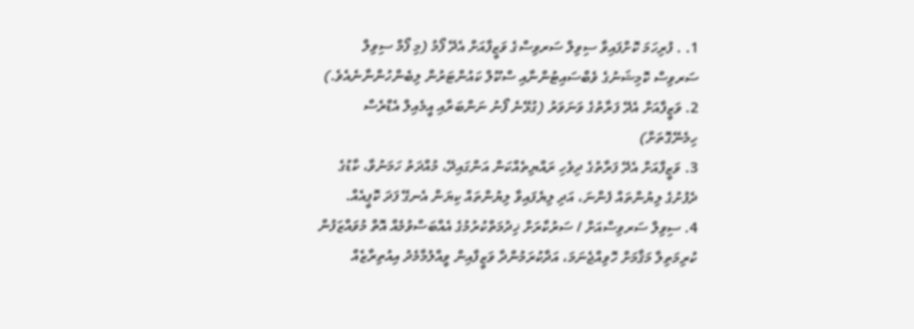1. . ފުރިހަމަ ކޮށްފައިވާ ސިވިލް ސަރވިސްގެ ވަޒީފާއަށް އެދޭ ފޯމު (މި ފޯމް ސިވިލް ސަރވިސް ކޮމިޝަނުގެ ވެބްސައިޓުންނާއި ސްކޫލް ކައުންޓަރުން ލިބެންހުންނާނެއެވެ.)
2. ވަޒީފާއަށް އެދޭ ފަރާތުގެ ވަނަވަރު (ގުޅޭނެ ފޯނު ނަންބަރާއި އީމެއިލް އެޑްރެސް ހިމެނޭގޮތަށް)
3. ވަޒީފާއަށް އެދޭ ފަރާތުގެ ދިވެހި ރައްޔިތެއްކަން އަންގައިދޭ، މުއްދަތު ހަމަނުވާ، ކާޑުގެ ދެފުށުގެ ލިޔުންތައް ފެންނަ، އަދި ލިޔެފައިވާ ލިޔުންތައް ކިޔަން އެނގޭ ފަދަ ކޮޕީއެއް.
4. ސިވިލް ސަރވިސްއަށް / ސަރުކާރަށް ޚިދުމަތްކުރުމުގެ އެއްބަސްވުމެއް އޮތް މުވައްޒަފުން ކުރިމަތިލާ މަޤާމަށް ހޮވިއްޖެނަމަ، އަދާކުރަމުންދާ ވަޒީފާއިން ވީއްލުމާމެދު އިއުތިރާޒެއް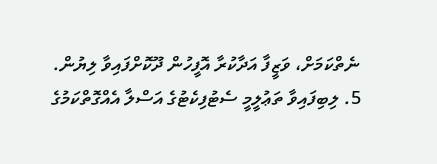ނެތްކަމަށް، ވަޒީފާ އަދާކުރާ އޮފީހުން ދޫކޮށްފައިވާ ލިޔުން.
5. ލިބިފައިވާ ތަޢުލީމީ ސެޓުފިކެޓުގެ އަސްލާ އެއްގޮތްކަމުގެ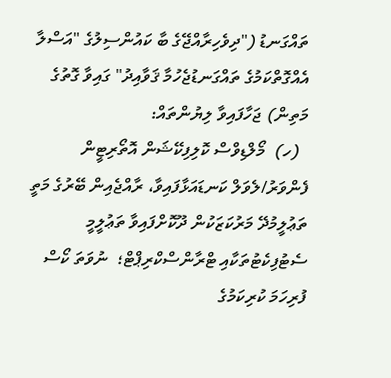ތައްގަނޑު ("ދިވެހިރާއްޖޭގެ ބާ ކައުންސިލުގެ "އަސްލާ އެއްގޮތްކަމުގެ ތައްގަނޑުޖެހުމާ ޤަވާއިދު" ގައިވާ ގޮތުގެ މަތިން) ޖަހާފައިވާ ލިޔުންތައް:
  (ހ)  މޯލްޑިވްސް ކޮލިފިކޭޝަން އޮތޯރިޓީން ފެންވަރު/ލެވަލް ކަނޑައަޅާފައިވާ، ރާއްޖެއިން ބޭރުގެ މަތީ ތަޢުލީމުދޭ މަރުކަޒަކުން ދޫކޮށްފައިވާ ތަޢުލީމީ ސެޓުފިކެޓުތަކާއި ޓްރާންސްކްރިޕްޓް؛  ނުވަތަ ކޯސް ފުރިހަމަ ކުރިކަމުގެ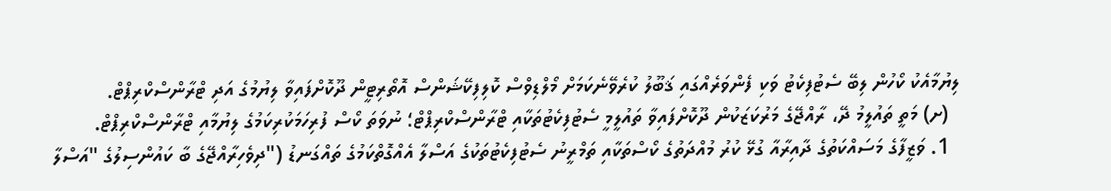ލިޔުމާއެކު ކޯހުން ލިބޭ ސެޓުފިކެޓު ވަކި ފެންވަރެއްގައި ޤަބޫލު ކުރެވޭނެކަމަށް މޯލްޑިވްސް ކޮލިފިކޭޝަންސް އޮތޯރިޓީން ދޫކޮށްފައިވާ ލިޔުމުގެ އަދި ޓްރާންސްކްރިޕްޓް.
  (ށ) މަތީ ތައުލީމު ދޭ، ރާއްޖޭގެ މަރުކަޒަކުން ދޫކޮށްފައިވާ ތައުލީމީ ސެޓުފިކެޓުތަކާއި ޓްރާންސްކްރިޕްޓް؛ ނުވަތަ ކޯސް ފުރިހަމަކުރިކަމުގެ ލިޔުމާއި ޓްރާންސްކްރިޕްޓް.
  1. ވަޒީފާގެ މަސައްކަތުގެ ދާއިރާއާ ގުޅޭ ކުރު މުއްދަތުގެ ކޯސްތަކާއި ތަމްރީނު ސެޓުފިކެޓުތަކުގެ އަސްލާ އެއްގޮތްކަމުގެ ތައްގަނޑު ("ދިވެހިރާއްޖޭގެ ބާ ކައުންސިލުގެ "އަސްލާ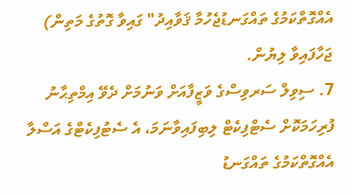އެއްގޮތްކަމުގެ ތައްގަނޑުޖެހުމާ ޤަވާއިދު" ގައިވާ ގޮތުގެ މަތިން) ޖަހާފައިވާ ލިޔުން.
7. ސިވިލް ސަރވިސްގެ ވަޒީފާއަށް ވަނުމަށް ދެވޭ އިމްތިޙާނު ފުރިހަމަކޮށް ސެޓްފިކެޓް ލިބިފައިވާނަމަ، އެ ސެޓުފިކެޓްގެ އަސްލާ އެއްގޮތްކަމުގެ ތައްގަނޑު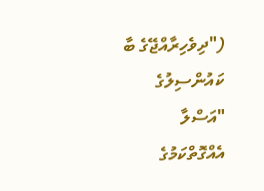("ދިވެހިރާއްޖޭގެ ބާ ކައުންސިލުގެ "އަސްލާ އެއްގޮތްކަމުގެ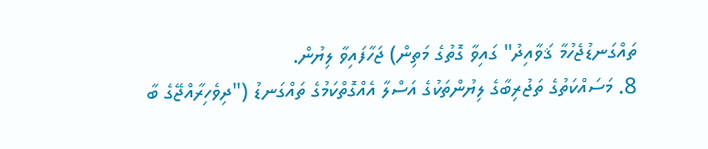ތައްގަނޑުޖެހުމާ ޤަވާއިދު" ގައިވާ ގޮތުގެ މަތިން) ޖަހާފައިވާ ލިޔުން.
8. މަސައްކަތުގެ ތަޖުރިބާގެ ލިޔުންތަކުގެ އަސްލާ އެއްގޮތްކަމުގެ ތައްގަނޑު ("ދިވެހިރާއްޖޭގެ ބާ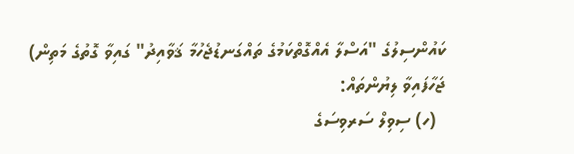ކައުންސިލުގެ "އަސްލާ އެއްގޮތްކަމުގެ ތައްގަނޑުޖެހުމާ ޤަވާއިދު" ގައިވާ ގޮތުގެ މަތިން) ޖަހާފައިވާ ލިޔުންތައް:
  (ހ) ސިވިލް ސަރވިސަގެ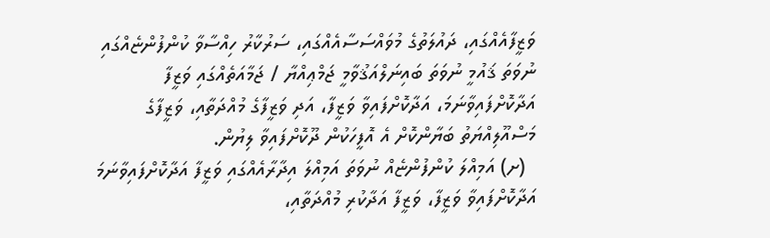ވަޒީފާއެއްގައި، ދައުލަތުގެ މުވައްސަސާއެއްގައި، ސަރުކާރު ހިއްސާވާ ކުންފުންޏެއްގައި ނުވަތަ ޤައުމީ ނުވަތަ ބައިނަލްއަޤުވާމީ ޖަމްޢިއްޔާ / ޖަމާއަތެއްގައި ވަޒީފާ އަދާކޮށްފައިވާނަމަ، އަދާކޮށްފައިވާ ވަޒީފާ، އަދި ވަޒީފާގެ މުއްދަތާއި، ވަޒީފާގެ މަސްއޫލިއްޔަތު ބަޔާންކޮށް އެ އޮފީހަކުން ދޫކޮށްފައިވާ ލިޔުން.
  (ށ) އަމިއްލަ ކުންފުންޏެއް ނުވަތަ އަމިއްލަ އިދާރާއެއްގައި ވަޒީފާ އަދާކޮށްފައިވާނަމަ އަދާކޮށްފައިވާ ވަޒީފާ، ވަޒީފާ އަދާކުރި މުއްދަތާއި،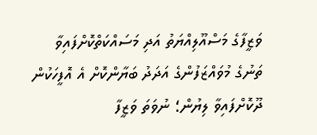ވަޒީފާގެ މަސްއޫލިއްޔަތު އަދި މަސައްކަތްކޮށްފައިވާ ތަނުގެ މުވައްޒަފުންގެ އަދަދު ބަޔާންކޮށް އެ އޮފީހަކުން ދޫކޮށްފައިވާ ލިޔުން؛ ނުވަތަ ވަޒީފާ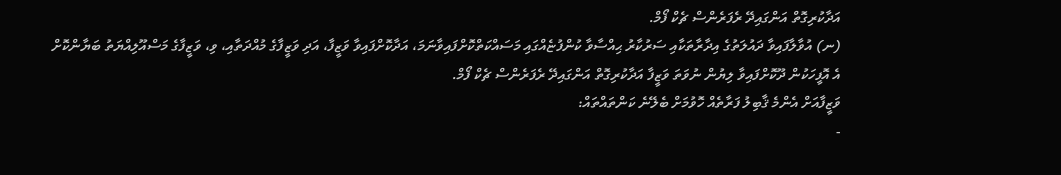އަދާކުރިގޮތް އަންގައިދޭ ރެފަރެންސް ޗެކް ފޯމް.
(ނ) އުވާލާފައިވާ ދައުލަތުގެ އިދާރާތަކާއި ސަރުކާރު ޙިއްސާވާ ކުންފުޏެއްގައި މަސައްކަތްކޮށްފައިވާނަމަ، އަދާކޮށްފައިވާ ވަޒީފާ، އަދި ވަޒީފާގެ މުއްދަތާއި، ވި، ވަޒީފާގެ މަސްއޫލިއްޔަތު ބަޔާންކޮށް އެ އޮފީހަކުން ދޫކޮށްފައިވާ ލިޔުން ނުވަތަ ވަޒީފާ އަދާކުރިގޮތް އަންގައިދޭ ރެފަރެންސް ޗެކް ފޯމް.
ވަޒީފާއަށް އެންމެ ޤާބިލު ފަރާތެއް ހޮވުމަށް ބެލޭނެ ކަންތައްތައް:
-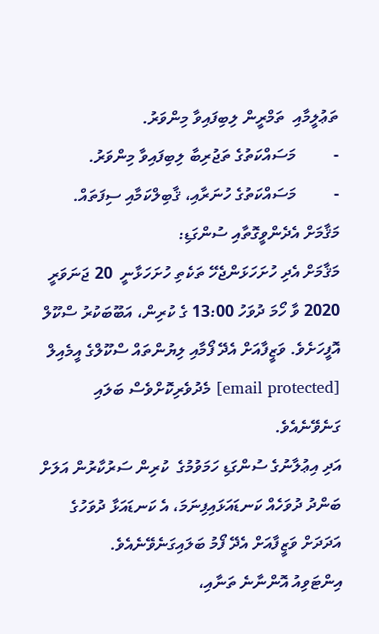ތަޢުލީމާއި  ތަމްރީން ލިބިފައިވާ މިންވަރު.
-         މަސައްކަތުގެ ތަޖުރިބާ ލިބިފައިވާ މިންވަރު.
-         މަސައްކަތުގެ ހުނަރާއި، ޤާބިލްކަމާއި ސިފަތައް.
މަޤާމަށް އެދެންވީގޮތާއި ސުންގަޑި:
މަޤާމަށް އެދި ހުށަހަޅަންޖެހޭ ތަކެތި ހުށަހަޅާނީ  20 ޖަނަވަރީ 2020 ވާ ހޯމަ ދުވަހު 13:00 ގެ ކުރިން، އަބޫބަކުރު ސްކޫލް އޮފީހަށެވެ. ވަޒީފާއަށް އެދޭ ފޯމާއި ލިޔުންތައް ސްކޫލްގެ އީމެއިލް  [email protected] މެދުވެރިކޮށްވެސް ބަލައި ގަނެވޭނެއެވެ.
އަދި އިޢުލާނުގެ ސުންގަޑި ހަމަވުމުގެ  ކުރިން ސަރުކާރުން އަލަށް ބަންދު ދުވަހެއް ކަނޑައަޅައިފިނަމަ، އެ ކަނޑައަޅާ ދުވަހުގެ އަދަދަށް ވަޒީފާއަށް އެދޭ ފޯމު ބަލައިގަނެވޭނެއެވެ.
އިންޓަވިއު އޮންނާނެ ތަނާއި،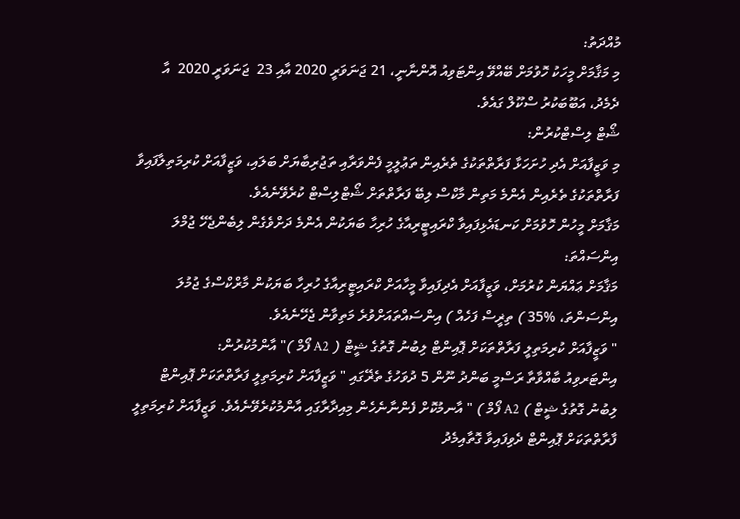މުއްދަތު:
މި މަޤާމަށް މީހަކު ހޮވުމަށް ބޭއްވޭ އިންޓަވިއު އޮންނާނީ، 21 ޖަނަވަރީ 2020 އާއި 23  ޖަނަވަރީ 2020  އާ ދެމެދު، އަބޫބަކުރު ސްކޫލް ގައެވެ.
ޝޯޓް ލިސްޓްކުރުން:
މި ވަޒީފާއަށް އެދި ހުށަހަޅާ ފަރާތްތަކުގެ ތެރެއިން ތަޢުލީމީ ފެންވަރާއި ތަޖުރިބާޔަށް ބަލައި، ވަޒީފާއަށް ކުރިމަތިލާފައިވާ ފަރާތްތަކުގެ ތެރެއިން އެންމެ މަތިން މާކްސް ލިބޭ ފަރާތްތަށް ޝޯޓްލިސްޓް ކުރެވޭނެއެވެ.
މަޤާމަށް މީހުން ހޮވުމަށް ކަނޑައެޅިފައިވާ ކްރައިޓީރިއާގެ ހުރިހާ ބަޔަކުން އެންމެ ދަށްވެގެން ލިބެންޖެހޭ ޖުމްލަ އިންސައްތަ:
މަޤާމަށް ޢައްޔަން ކުރުމަށް، ވަޒީފާއަށް އެދިފައިވާ މީހާއަށް ކްރައިޓީރިއާގެ ހުރިހާ ބަޔަކުން މާރްކްސްގެ ޖުމުލަ އިންސަންތަ، %35 ) ތިޜީސް ފަހެއް ) އިންސައްތައަށްވުރެ މަތިވާން ޖެހޭނެއެވެ.
" ވަޒީފާއަށް ކުރިމަތިލީ ފަރާތްތަކަށް ޕޮއިންޓް ލިބުނު ގޮތުގެ ޝީޓް ( A2 ފޯމް )" އާންމުކުރުން:
އިންޓަރވިއު ބާއްވާތާ ރަސްމީ ބަންދު ނޫން 5 ދުވަހުގެ ތެޜޭގައި " ވަޒީފާއަށް ކުރިމަތިލީ ފަރާތްތަކަށް ޕޮއިންޓް ލިބުނު ގޮތުގެ ޝީޓް ) A2 ފޯމް ) " އާނމުކޮށް ފެންނާނެހެން މިއިދާރާގައި އާންމުކުރެވޭނެއެވެ. ވަޒީފާއަށް ކުރިމަތިލީ ފާރާތްތަކަށް ޕޮއިންޓް ދެވިފައިވާ ގޮތާއިމެދު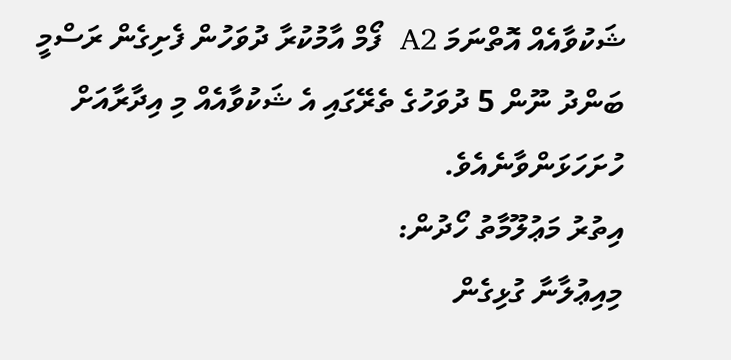ޝަކުވާއެއް އޮތްނަމަ A2  ފޯމް އާމުކުރާ ދުވަހުން ފެށިގެން ރަސްމީ ބަންދު ނޫން 5 ދުވަހުގެ ތެރޭގައި އެ ޝަކުވާއެއް މި އިދާރާއަށް ހުށަހަޅަންވާނެއެވެ.
އިތުރު މަޢުލޫމާތު ހޯދުން:
މިއިޢުލާނާ ގުޅިގެން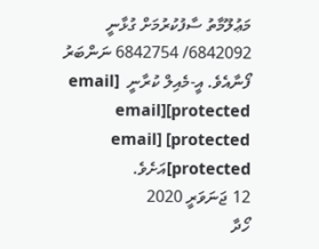މަޢުލޫމާތު ސާފުކުރުމަށް ގުޅާނީ 6842092/ 6842754 ނަންބަރު ފޯނާއެވެ. އީ-މެއިލް ކުރާނީ  [email protected][email protected] [email protected]އަށެވެ.
12 ޖަނަވަރީ 2020
ހޯދާ